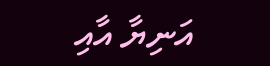އަނިޔާ އާއި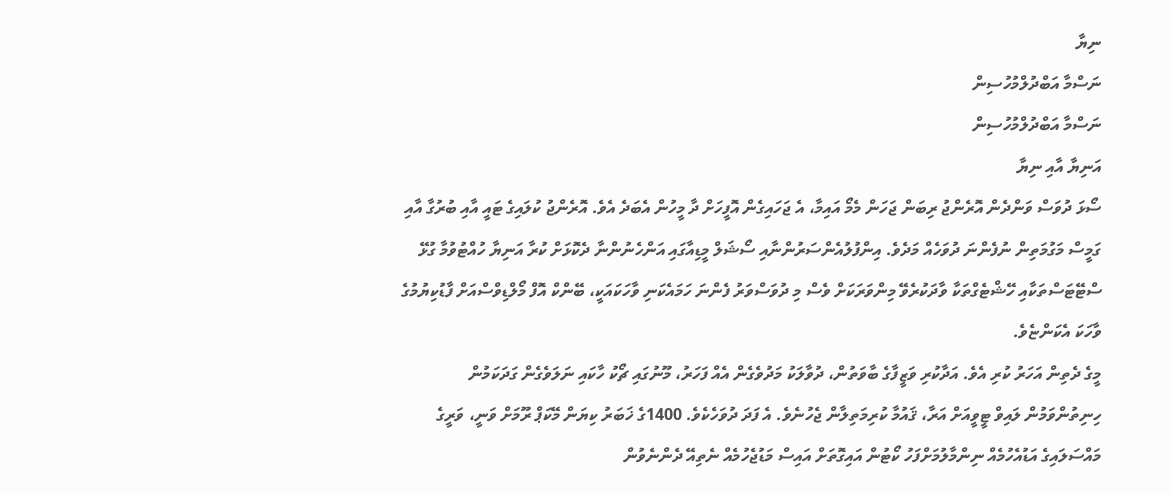ނިޔާ
ނަސްމާ އަބްދުލްމުހުސިން
ނަސްމާ އަބްދުލްމުހުސިން
އަނިޔާ އާއި ނިޔާ
ސޯޅަ ދުވަސް ވަންދެން އޮރެންޖު ރިބަން ޖަހަން މެމޯ އައިމާ، އެ ޖަހައިގެން އޮފީހަށް ދާ މީހުން އެބަދެ އެވެ. އޮރެންޖު ކުލައިގެ ޓައީ އާއި ބުރުގާ އާއި ގަމީސް މަގުމަތިން ނުފެންނަ ދުވަހެއް މަދެވެ. އިންފުލުއެންސަރުންނާއި ސޯޝަލް މީޑިއާގައި އަންހެނުންނާ ދެކޮޅަށް ކުރާ އަނިޔާ ހުއްޓުވުމާ ގުޅޭ ސްޓޭޓަސްތަކާއި ހޭޝްޓެގްތަކާ ވާދަކުރެވޭ މިންވަރަކަށް ވެސް މި ދުވަސްވަރު ފެންނަ ހަމައެކަނި ވާހަކައަކީ، ބޭންކް އޮފް މޯލްޑިވްސްއަށް ފާޑުކިޔުމުގެ ވާހަކަ އެކަންޏެވެ.
މީގެ ދެތިން އަހަރު ކުރި އެވެ. އަދާކުރި ވަޒީފާގެ ބާވަތުން، ދުވާލަކު މަދުވެގެން އެއް ފަހަރު، މޫނުގައި ޗޯކު ހާކައި ނަލަވެގެން ގަދަކަމުން ހިނިތުންވަމުން ލައިވް ޓީވީއަށް އަރާ، ޤައުމާ ކުރިމަތިލާން ޖެހުނެވެ. އެ ފަދަ ދުވަހެކެވެ. 1400ގެ ޚަބަރު ކިޔަން މޭކަޕް ރޫމަށް ވަނީ، ވަރީގެ މައްސަލައިގެ އަޑުއެހުމެއް ނިންމާލުމަށްފަހު ކޯޓުން އައިގޮތަށް އައިސް މަޑުޖެހުމެއް ނެތިއޭ ދެންނެވުން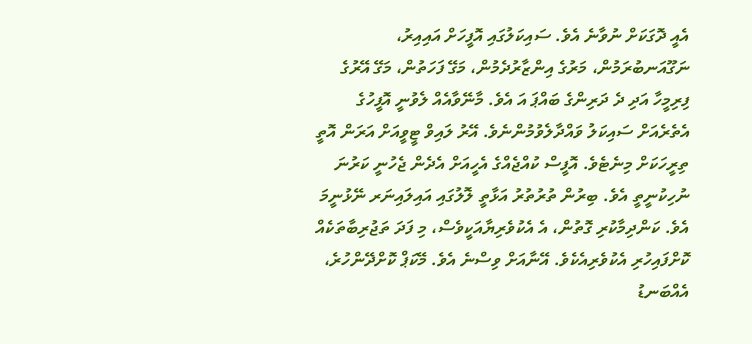އެއީ ދޮގަކަށް ނުވާނެ އެވެ. ސައިކަލުގައި އޮފީހަށް އައިއިރު، ނަގޫއަނބުރަމުން، މަރުގެ އިންޒާރުދެމުން، މަގޭ ފަހަތުން، މަގޭ އޭރުގެ ފިރިމީހާ އަދި ދެ ދަރިންގެ ބައްޕަ އަ އެވެ. މާނޭވާއެއް ލެވުނީ އޮފީހުގެ އެތެރެއަށް ސައިކަލު ވައްދާލެވުމުންނެވެ. އޭރު ލައިވް ޓީވީއަށް އަރަން އޮތީ ތިރީހަކަށް މިނެޓެވެ. އޮފީސް ކުއްޖެއްގެ އެހީއަށް އެދެން ޖެހުނީ ކަރުނަ ނުހިކުނީތީ އެވެ. ބިރުން ތުރުތުރު އަޅާތީ ލޮލުގައި އައިލައިނަރ ނޭޅުނީމަ އެވެ. ކަންދިމާކުރި ގޮތުން، އެ އެކުވެރިޔާއަކީވެސް، މި ފަދަ ތަޖުރިބާތަކެއް ކޮށްފައިހުރި އެކުވެރިއެކެވެ. އޭނާއަށް ވިސްނެ އެވެ. މޭކަޕް ކޮށްދޭންހުރެ، އެއްބަނޑު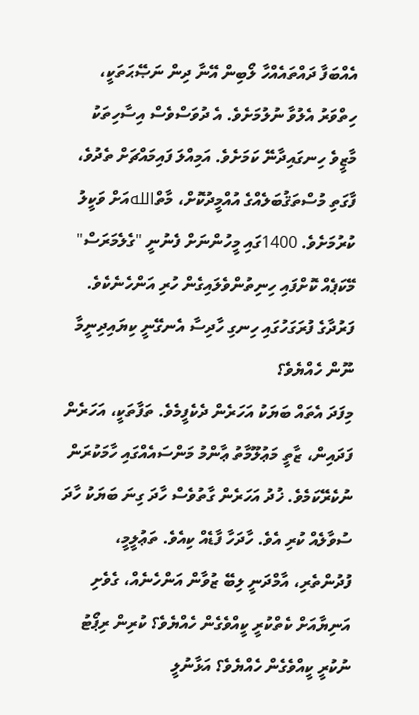އެއްބަފާ ދައްތައެއްހާ ލޯބިން އޭނާ ދިން ނަޞޭޙަތަކީ، ހިތްވަރު އެލުވާ ނުލުމަށެވެ. އެ ދުވަސްވެސް އިސާހިތަކު މާޒީވެ ހިނގައިދާނޭ ކަމަށެވެ. އަމިއްލަ ފައިމައްޗަށް ތެދުވެ، ފާގަތި މުސްތަޤުބަލެއްގެ އުއްމީދުކޮށް، މާތްاللهއަށް ވަކީލު ކުރުމަށެވެ. 1400ގައި މީހުންނަށް ފެނުނީ "ގެލެމަރަސް" މޭކަޕެއް ކޮށްފައި ހިނިތުންވެލައިގެން ހުރި އަންހެނެކެވެ. ފަރުދާގެ ފުރަގަހުގައި ހިނގި ހާދިސާ އެނގޭނީ ކިޔައިދިނީމާ ނޫން ހެއްޔެވެ؟
މިފަދަ އެތައް ބަޔަކު އަހަރެން ދެކެފީމެވެ. ތަފާތަކީ، އަހަރެން ފަދައިން، ޒާތީ މަޢުލޫމާތު ޢާންމު މަންސައެއްގައި ހާމަކުރަން ނުކެރޭކަމެވެ. ޚުދު އަހަރެން ގާތުވެސް ހާދަ ގިނަ ބަޔަކު ހާދަ ސުވާލެއް ކުރި އެވެ. ހާދަހާ ފާޑެއް ކިއެވެ. ތަޢުލީމީ، ފުދުންތެރި، އާމްދަނީ ލިބޭ ޒުވާން އަންހެނެއް، ގެވެށި އަނިޔާއަށް ކެތްކުރީ ކީއްވެގެން ހެއްޔެވެ؟ ކުރިން ރިޕޯޓު ނުކުރީ ކީއްވެގެން ހެއްޔެވެ؟ އަޅާނުލީ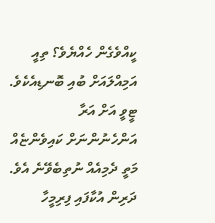ކީއްވެގެން ހެއްޔެވެ؟ ތިއީ އަމިއްލައަށް ބުއި ބޮނޑިއެކެވެ. ޓީވީ އަށް އަރާ އަންހެނުންނަށް ކައިވެންޏެއް މަތީ ދެމިއެއް ނުތިބެވޭނެ އެވެ. ދަރިން އުކާފައި ފިރިމީހާ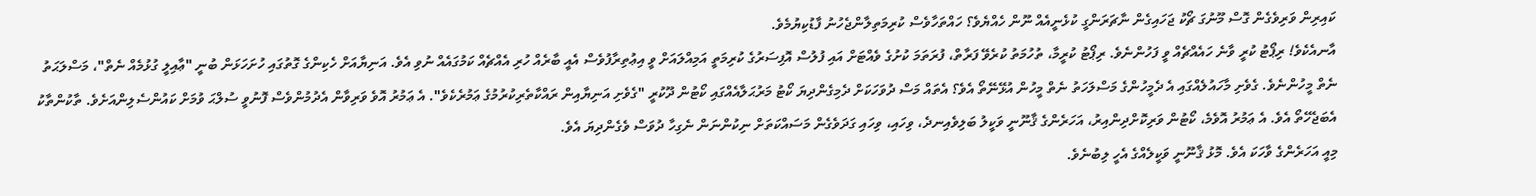ކައިރިން ވަރިވެގެން ގޮސް މޫނުގަ ޗޯކު ޖަހައިގެން ނާޗަރަންގީ ކުޅެނީއެއް ނޫން ހެއްޔެވެ؟ ހައްތަހާވެސް ކުރިމަތިލާންޖެހުނު ފާޑުކިޔުމެވެ.
އާނއެކެވެ! ރިޕޯޓު ކުރީ ވާނެ ހައެއްޗެއް ވީ ފަހުންނެވެ. ރިޕޯޓު ކުރީމާ، ތުހުމަތު ކުރެވޭ ފަރާތް، ފުރަތަމަ ކުށުގެ ވެއްޓަށް އައި ފުލުސް އޮފިސަރުގެ ކުރިމަތީ އަމިއްލައަށް ވީ އިޢުތިރާފުވެސް އެއީ ބާރެއް ހުރި އެއްޗެއް ކަމުގައެއް ނުވި އެވެ. އަނިޔާއަށް ހެކިންގެ ގޮތުގައި ހުށަހަޅަން ބުނީ "ޢާއިލީ ގުޅުމެއް ނެތް"، މަސްލަޙަތު ނެތް މީހުންނެވެ. ގެވެށި މާހައުލެއްގައި އެ ދެމީހުންގެ މަސްލަހަތު ނެތް މީހުން އުޅޭނޭތޯ އެވެ؟ އެތައް މަސް ދުވަހަކަށް ދެމިގެންދިޔަ ކޯޓު މަރުޙަލާއެއްގައި ކޯޓުން ދޫކުރީ "ގެވެށި އަނިޔާއިން ރައްކާތެރިކުރުމުގެ ޢަމުރެކެވެ". އެ ޢަމުރު އޮވެ ވަރިވާން އެދުމުންވެސް ފޮނުވީ ސުލްޙަ ވުމަށް ކައުންސެލިންއަށެވެ. ތާކުންތާކު އެބަޖެހޭތޯ އެވެ. އެ ޢަމުރު އޮވެމެ، ކޯޓުން ވަރިކޮށްދިންއިރު، އަހަރެންގެ ޤާނޫނީ ވަކީލު ބަލިވެއިނދެ، ވިހައި، ވިހައި ގަދަވެގެން މަސައްކަތަށް ނިކުންނަން ނެގިހާ ދުވަސް ވެގެންދިޔަ އެވެ.
މިއީ އަހަރެންގެ ވާހަކަ އެވެ. މޮޅު ޤާނޫނީ ވަކީލެއްގެ އެހީ ލިބުނެވެ.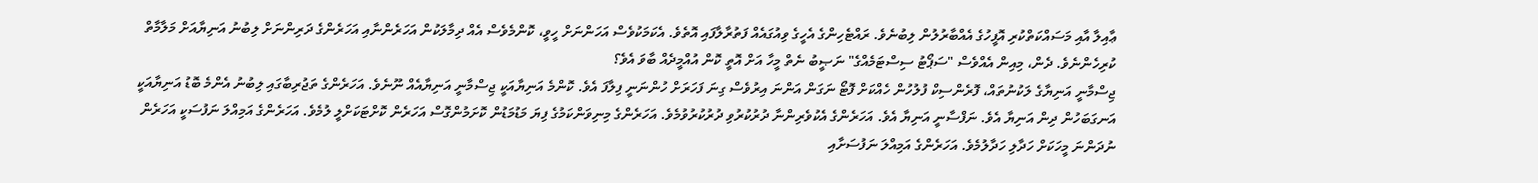ޢާއިލާ އާއި މަސައްކަތްކުރި އޮފީހުގެ އެއްބާރުލުން ލިބުނެވެ. ރައްޓެހިންގެ އެހީގެ ވިއުގައެއް ފަތުރާލާފައި އޮތެވެ. އެކަމަކުވެސް އަހަންނަށް ހީވީ، ކޮންމެވެސް އެއް ދިމާލަކުން އަހަރެންނާއި އަހަރެންގެ ދަރިންނަށް ލިބުނު އަނިޔާއަށް މަލާމާތް ކުރިހެންނެވެ. ދެން، މިއިން އެއްވެސް "ސަޕޯޓު ސިސްޓަމެއްގެ" ނަޞީބު ނެތް މީހާ އަށް އޮތީ ކޮން އުއްމީދެއް ބާވަ އެވެ؟
ޖިސްމާނީ އަނިޔާގެ ލަކުނުތައް، ފޮރެންސިކް ފުލުހުން ހެއްކަށް ފޮޓޯ ނަގަން އަންނަ އިރުވެސް ގިނަ ފަހަރަށް ހުންނަނީ ފިލާފަ އެވެ. ކޮންމެ އަނިޔާއަކީ ޖިސްމާނީ އަނިޔާއެއް ނޫނެވެ. އަހަރެންގެ ތަޖުރިބާގައި ލިބުނު އެންމެ ބޮޑު އަނިޔާއަކީ އަނގަބަހުން ދިން އަނިޔާ އެވެ. ނަފްސާނީ އަނިޔާ އެވެ. އަހަރެންގެ އެކުވެރިންނާ ދުރުކުރުވި ދުރުކުރުވުމެވެ. އަހަރެންގެ މިނިވަންކަމުގެ ފިޔަ މަޑުމަޑުން ކޮށަމުންގޮސް އަހަރެން ކޮށްޓަކަށްލީ ލުމެވެ. އަހަރެންގެ އަމިއްލަ ނަފުސަކީ އަހަރެން ނުދަންނަ މީހަކަށް ހަދާލި ހަދާލުމެވެ. އަހަރެންގެ އަމިއްލަ ނަފުސަށާއި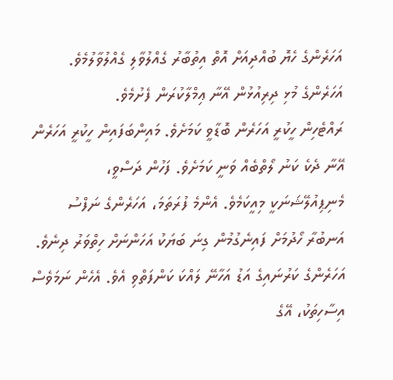އަހަރެންގެ ހެޔޮ ބުއްދިއަށް އޮތް އިތުބާރު ގެއްލުވާލި ގެއްލުވާލުމެވެ. އަހަރެންގެ މުޅި ދިރިއުޅުން އޭނާ ޢިމްލާކުރަން ފެށުމެވެ.
ރައްޓެހިން ހީކުރީ އަހަރެން ބޮޑާވީ ކަމަށެވެ. މައިންބަފައިން ހީކުރީ އަހަރެން އޭނާ ދެކެ ކަނު ލޯތްބެއް ވަނީ ކަމަށެވެ. ފަހުން ދަސްވީ، މެނިޕިއުލޭޝަނަކީ މިއީކަމެވެ. އެންމެ ފުރަތަމަ، އަހަރެންގެ ނަފްސު އަނބުރާ ހޯދުމަށް ފައިނެގުމުން ގިނަ ބަޔަކު އަހަންނަށް ހިތްވަރު ދިނެވެ. އަހަރެންގެ ކަރުނައިގެ އަޑު އަހާނޭ ލައްކަ ކަންފަތްވި އެވެ. އެހެން ނަމަވެސް އިސާހިތަކު، އޭގެ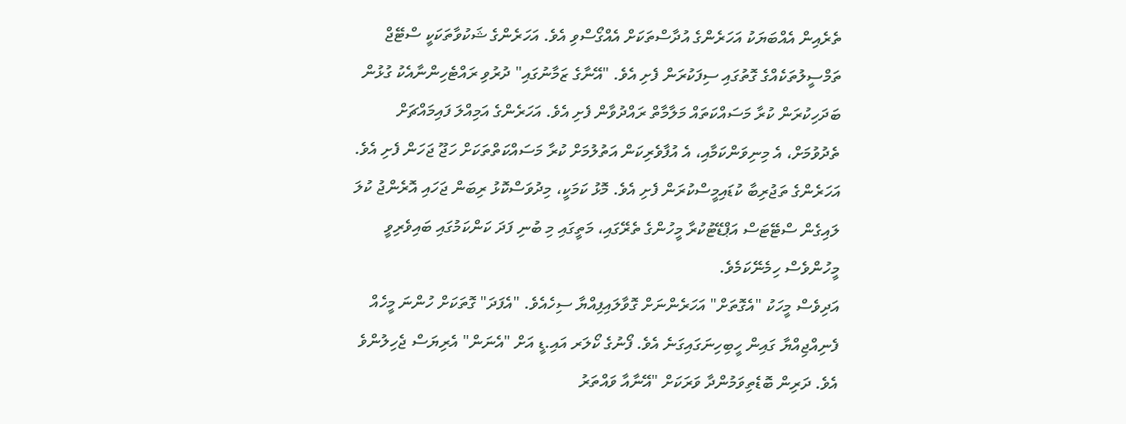ތެރެއިން އެއްބަޔަކު އަހަރެންގެ އުދާސްތަކަށް އެއްގޯސްވި އެވެ. އަހަރެންގެ ޝަކުވާތަކަކީ ސްޓޭޖް ތަމްސީލުތަކެއްގެ ގޮތުގައި ސިފަކުރަން ފެށި އެވެ. "އޭނާގެ ޒަމާނުގައި" ދުރުވި ރައްޓެހިންނާއެކު ގުޅުން ބަދަހިކުރަން ކުރާ މަސައްކަތައް މަލާމާތް ރައްދުވާން ފެށި އެވެ. އަހަރެންގެ އަމިއްލަ ފައިމައްޗަށް ތެދުވުމަށް، އެ މިނިވަންކަމާއި، އެ އުފާވެރިކަން އަތުލުމަށް ކުރާ މަސައްކަތްތަކަށް ހަޖޫ ޖަހަން ފެށި އެވެ. އަހަރެންގެ ތަޖުރިބާ ކުޑައިމީސްކުރަން ފެށި އެވެ. މޮޅު ކަމަކީ، މިދުވަސްކޮޅު ރިބަން ޖަހައި އޮރެންޖު ކުލަ ލައިގެން ސްޓޭޓަސް އަޕްޑޭޓުކުރާ މީހުންގެ ތެރޭގައި، މަތީގައި މި ބުނި ފަދަ ކަންކަމުގައި ބައިވެރިވީ މީހުންވެސް ހިމެނޭކަމެވެ.
އަދިވެސް މީހަކު "އެގޮތަށް" އަހަރެންނަށް ގޮވާލައިފިއްޔާ ސިހެއެވެ. "އެފަދަ" ގޮތަކަށް ހުންނަ މީހެއް ފެނިއްޖިއްޔާ ގައިން ހީބިހިނަގައިގަނެ އެވެ. ފޯނުގެ ކޯލަރ އައި.ޑީ އަށް "އެނަން" އެރިޔަސް ޖެހިލުންވެ އެވެ. ދަރިން ބޮޑެތިވަމުންދާ ވަރަކަށް "އޭނާއާ ވައްތަރު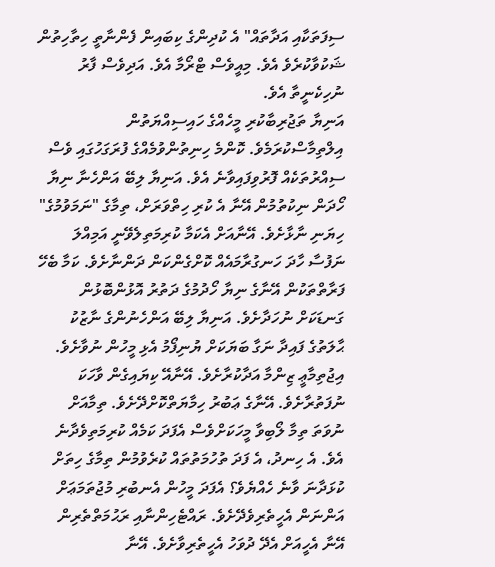ސިފަތަކާއި އަދާތައް" އެ ކުދިންގެ ކިބައިން ފެންނާތީ ހިތާހިތުން ޝަކުވާކުރެވެ އެވެ. މިއީވެސް ޓްރޯމާ އެވެ. އަދިވެސް ފާރު ނުހިކެނީތާ އެވެ.
އަނިޔާ ތަޖުރިބާކުރި މީހެއްގެ ހައިސިއްޔަތުން އިލްތިމާސްކުރަމެވެ. ކޮންމެ ހިނިތުންވުމެއްގެ ފުރަގަހުގައި ވެސް ސިއްރުތަކެއް ފޮރުވިފައިވާނެ އެވެ. އަނިޔާ ލިބޭ އަންހެނާ ނިޔާ ހޯދަން ނިކުތުމުން އޭނާ އެ ކުރި ހިތްވަރަށް، ތިމާގެ "ނަމަވުމުގެ" ހިޔަނި ނާޅާށެވެ. އޭނާއަށް އެކަމާ ކުރިމަތިލެވޭނީ އަމިއްލަ ނަފުސާ ހާދަ ހަނގުރާމައެއް ކޮށްގެންކަން ދަންނާށެވެ. ކަމާ ބެހޭ ފަރާތްތަކުން އޭނާގެ ނިޔާ ހޯދުމުގެ ދަތުރު އޮޅުންބޮޅުން ގަނޑަކަށް ނުހަދާށެވެ. އަނިޔާ ލިބޭ އަންހެނުންގެ ނާޒުކު ޙާލަތުގެ ފައިދާ ނަގާ ބަޔަކަށް ޔުނިފޯމު އެޅި މީހުން ނުވާށެވެ.
އިޖުތިމާޢީ ޒިންމާ އަދާކުރާށެވެ. އޭނާއޭ ކިޔައިގެން ވާހަކަ ނުފަތުރާށެވެ. އޭނާގެ ޢަބުރު ހިމާޔަތްކޮށްދޭށެވެ. ތިމާއަށް ނުވަތަ ތިމާ ލޯބިވާ މީހަކަށްވެސް އެފަދަ ކަމެއް ކުރިމަތިވެދާނެ އެވެ. އެ ހިނދު، އެ ފަދަ ތުހުމަތުތައް ކުރެވުމުން ތިމާގެ ހިތަށް ކުޅަދާނަ ވާނެ ހެއްޔެވެ؟ އެފަދަ މީހުން އެނބުރި މުޖުތަމަޢަށް އަންނަން އެހީތެރިވެދޭށެވެ. ރައްޓެހިންނާއި ރަޙުމަތްތެރިން އޭނާ އެހީއަށް އެދޭ ދުވަހު އެހީތެރިވާށެވެ. އޭނާ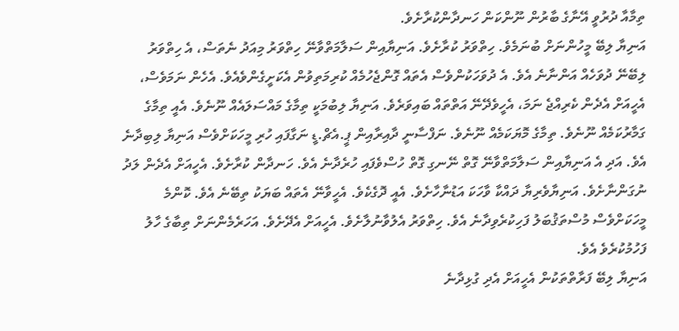ތިމާއާ ދުރުވީ އޭނާގެ ބާރުން ނޫންކަން ހަނދާންކުރާށެވެ.
އަނިޔާ ލިބޭ މީހުންނަށް ބުނަމެވެ. ހިތްވަރު ކުރާށެވެ. އަނިޔާއިން ސަލާމަތްވާނޭ ހިތްވަރު މިއަދު ނެތަސް، އެ ހިތްވަރު ލިބޭނޭ ދުވަހެއް އަންނާނެ އެވެ. އެ ދުވަހަކުންވެސް އެތައް ގޮންޖެހުމެއް ކުރިމަތިވުން އެކަށީގެންވެއެވެ. އެހެން ނަމަވެސް، އެހީއަށް އެދެން ކެރިއްޖެ ނަމަ، އެހީވެދޭނޭ އަތްތައް ބައިވަރެވެ. އަނިޔާ ލިބުމަކީ ތިމާގެ މައްސަލައެއް ނޫނެވެ. އެއީ ތިމާގެ ގަމާރުކަމެއް ނޫނެވެ. ތިމާގެ މޮޔަކަމެއް ނޫނެވެ. ނަފްސާނީ ދާއިރާއިން ޕީ.އެޗް.ޑީ ނަގާފައި ހުރި މީހަކަށްވެސް އަނިޔާ ލިބިދާނެ އެވެ. އަދި އެ އަނިޔާއިން ސަލާމަތްވާނޭ ގޮތް ނޭނގި ގޮތް ހުސްވެފައި ހުރެދާނެ އެވެ. ހަނދާން ކުރާށެވެ. އެހީއަށް އެދެން ލަދު ނުގަންނާށެވެ. އަނިޔާވެރިޔާ ދައްކާ ވާހަކަ އަޑުނާހާށެވެ. އެއީ ދޮގެކެވެ. އެހީވާނޭ އެތައް ބަޔަކު ތިބޭނެ އެވެ. ކޮންމެ މީހަކަށްވެސް މުސްތަޤުބަލު ފަހިކުރެވިދާނެ އެވެ. ހިތްވަރު އެލުވާނުލާށެވެ. އެހީއަށް އެދޭށެވެ. އަހަރެމެންނަށް ތިބާގެ ހާލު ފަހުމުކުރެވެ އެވެ.
އަނިޔާ ލިބޭ ފަރާތްތަކުން އެހީއަށް އެދި ގުޅިދާނެ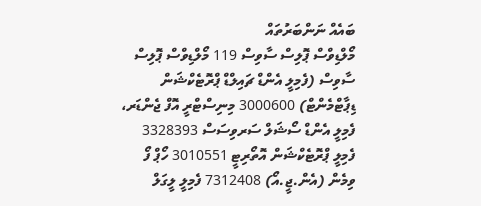ބައެއް ނަންބަރުތައް
މޯލްޑިވްސް ޕޮލިސް ސާވިސް 119 މޯލްޑިވްސް ޕޮލިސް ސާވިސް (ފެމިލީ އެންޑް ޗައިލްޑް ޕްރޮޓެކްޝަން ޑިޕާޓްމެންޓް) 3000600 މިނިސްޓްރީ އޮފް ޖެންޑަރ، ފެމިލީ އެންޑް ސޯޝަލް ސަރވިސަސް 3328393 ފެމިލީ ޕްރޮޓެކްޝަން އޮތޯރިޓީ 3010551 ހޯޕް ފޯ ވިމެން (އެން.ޖީ.އޯ) 7312408 ފެމިލީ ލީގަލް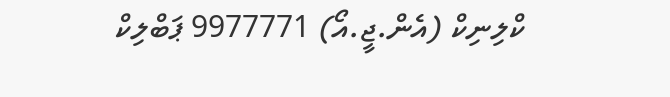ކްލިނިކް (އެން.ޖީ.އޯ) 9977771 ޕަބްލިކް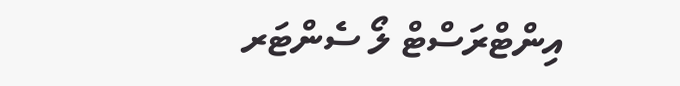އިންޓްރަސްޓް ލޯ ސެންޓަރ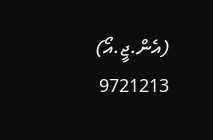(އެން.ޖީ.އޯ) 9721213